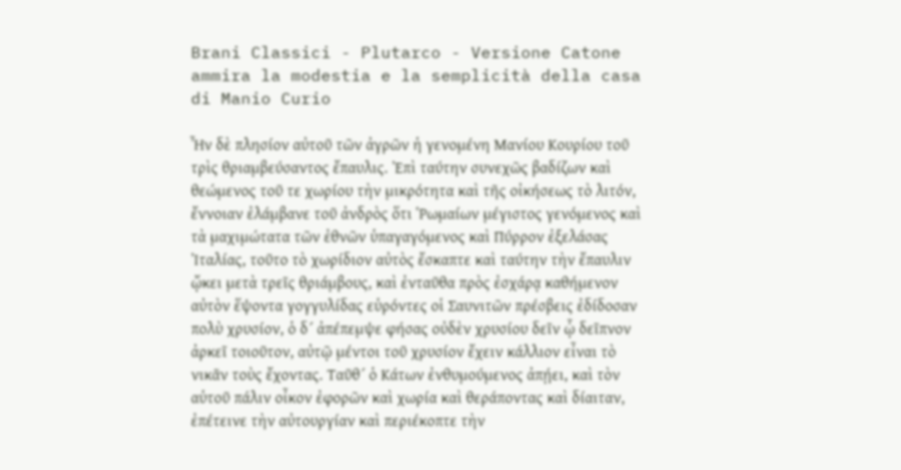Brani Classici - Plutarco - Versione Catone ammira la modestia e la semplicità della casa di Manio Curio

Ἦν δὲ πλησίον αὐτοῦ τῶν ἀγρῶν ἡ γενομένη Μανίου Κουρίου τοῦ τρὶς θριαμβεύσαντος ἔπαυλις. Ἐπὶ ταύτην συνεχῶς βαδίζων καὶ θεώμενος τοῦ τε χωρίου τὴν μικρότητα καὶ τῆς οἰκήσεως τὸ λιτόν, ἔννοιαν ἐλάμβανε τοῦ ἀνδρὸς ὅτι Ῥωμαίων μέγιστος γενόμενος καὶ τὰ μαχιμώτατα τῶν ἐθνῶν ὑπαγαγόμενος καὶ Πύρρον ἐξελάσας Ἰταλίας, τοῦτο τὸ χωρίδιον αὐτὸς ἔσκαπτε καὶ ταύτην τὴν ἔπαυλιν ᾤκει μετὰ τρεῖς θριάμβους, καὶ ἐνταῦθα πρὸς ἐσχάρᾳ καθήμενον αὐτὸν ἕψοντα γογγυλίδας εὑρόντες οἱ Σαυνιτῶν πρέσβεις ἐδίδοσαν πολὺ χρυσίον, ὁ δ´ ἀπέπεμψε φήσας οὐδὲν χρυσίου δεῖν ᾧ δεῖπνον ἀρκεῖ τοιοῦτον, αὐτῷ μέντοι τοῦ χρυσίον ἔχειν κάλλιον εἶναι τὸ νικᾶν τοὺς ἔχοντας. Ταῦθ´ ὁ Κάτων ἐνθυμούμενος ἀπῄει, καὶ τὸν αὑτοῦ πάλιν οἶκον ἐφορῶν καὶ χωρία καὶ θεράποντας καὶ δίαιταν, ἐπέτεινε τὴν αὐτουργίαν καὶ περιέκοπτε τὴν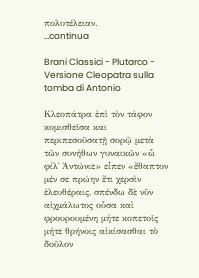πολυτέλειαν.
…continua

Brani Classici - Plutarco - Versione Cleopatra sulla tomba di Antonio

Κλεοπάτρα ἐπὶ τὸν τάφον κομισθεῖσα και περιπεσοῦσατῇ σορῷ μετὰ τῶν συνήθων γυναικῶν «ὦ φίλ᾽ Ἀντώνιε» εἶπεν «ἔθαπτον μέν σε πρώην ἔτι χερσὶν ἐλευθέραις, σπένδω δὲ νῦν αἰχμάλωτος οὖσα καὶ φρουρουμένη μήτε κοπετοῖς μήτε θρήνοις αἰκίσασθαι τὸ δοῦλον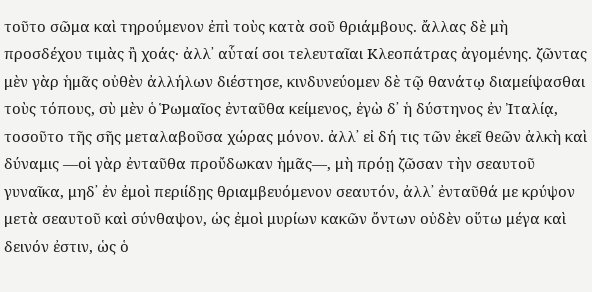τοῦτο σῶμα καὶ τηρούμενον ἐπὶ τοὺς κατὰ σοῦ θριάμβους. ἄλλας δὲ μὴ προσδέχου τιμὰς ἢ χοάς· ἀλλ᾽ αὗταί σοι τελευταῖαι Κλεοπάτρας ἀγομένης. ζῶντας μὲν γὰρ ἡμᾶς οὐθὲν ἀλλήλων διέστησε, κινδυνεύομεν δὲ τῷ θανάτῳ διαμείψασθαι τοὺς τόπους, σὺ μὲν ὁ Ῥωμαῖος ἐνταῦθα κείμενος, ἐγὼ δ᾽ ἡ δύστηνος ἐν Ἰταλίᾳ, τοσοῦτο τῆς σῆς μεταλαβοῦσα χώρας μόνον. ἀλλ᾽ εἰ δή τις τῶν ἐκεῖ θεῶν ἀλκὴ καὶ δύναμις —οἱ γὰρ ἐνταῦθα προὔδωκαν ἡμᾶς—, μὴ πρόῃ ζῶσαν τὴν σεαυτοῦ γυναῖκα, μηδ᾽ ἐν ἐμοὶ περιίδῃς θριαμβευόμενον σεαυτόν, ἀλλ᾽ ἐνταῦθά με κρύψον μετὰ σεαυτοῦ καὶ σύνθαψον, ὡς ἐμοὶ μυρίων κακῶν ὄντων οὐδὲν οὕτω μέγα καὶ δεινόν ἐστιν, ὡς ὁ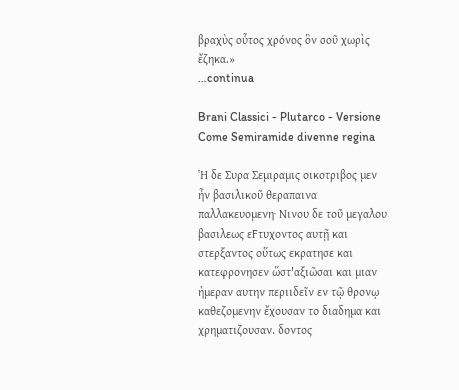βραχὺς οὗτος χρόνος ὃν σοῦ χωρὶς ἔζηκα.»
…continua

Brani Classici - Plutarco - Versione Come Semiramide divenne regina

Ἡ δε Συρα Σεμιραμις οικοτριβος μεν ἦν βασιλικοῦ θεραπαινα παλλακευομενη· Νινου δε τοῦ μεγαλου βασιλεως εϜτυχοντος αυτῇ και στερξαντος οὕτως εκρατησε και κατεφρονησεν ὥστ'αξιῶσαι και μιαν ἡμεραν αυτην περιιδεῖν εν τῷ θρονῳ καθεζομενην ἔχουσαν το διαδημα και χρηματιζουσαν. δοντος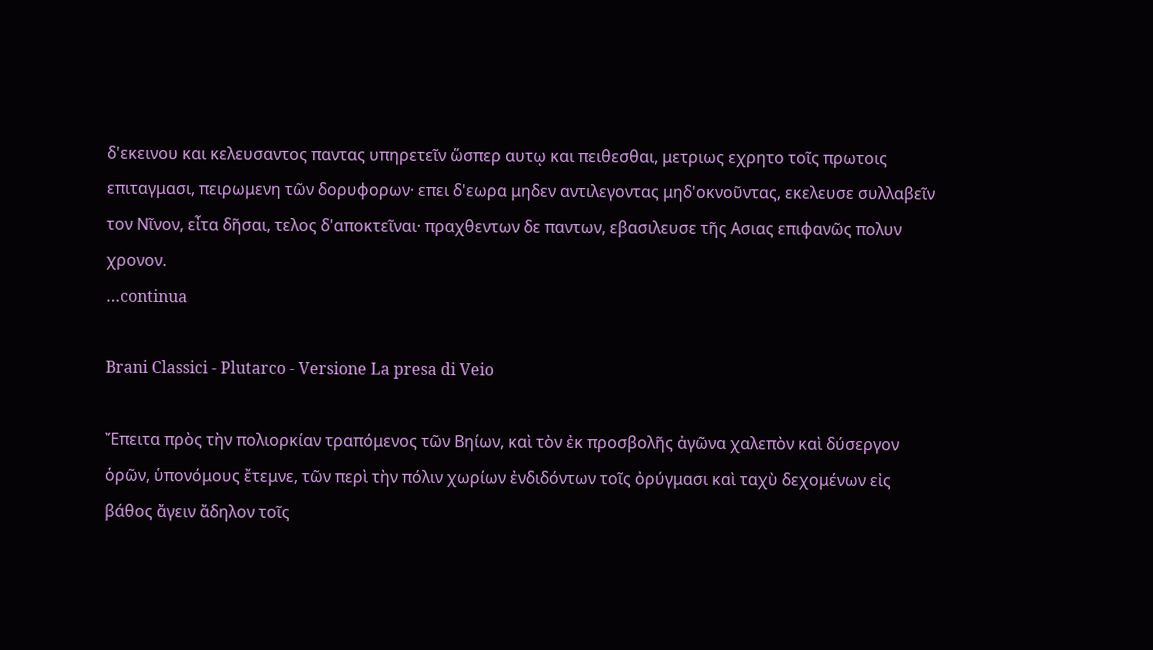δ'εκεινου και κελευσαντος παντας υπηρετεῖν ὥσπερ αυτῳ και πειθεσθαι, μετριως εχρητο τοῖς πρωτοις επιταγμασι, πειρωμενη τῶν δορυφορων· επει δ'εωρα μηδεν αντιλεγοντας μηδ'οκνοῦντας, εκελευσε συλλαβεῖν τον Νῖνον, εἶτα δῆσαι, τελος δ'αποκτεῖναι· πραχθεντων δε παντων, εβασιλευσε τῆς Ασιας επιφανῶς πολυν χρονον.
…continua

Brani Classici - Plutarco - Versione La presa di Veio

Ἔπειτα πρὸς τὴν πολιορκίαν τραπόμενος τῶν Βηίων, καὶ τὸν ἐκ προσβολῆς ἀγῶνα χαλεπὸν καὶ δύσεργον ὁρῶν, ὑπονόμους ἔτεμνε, τῶν περὶ τὴν πόλιν χωρίων ἐνδιδόντων τοῖς ὀρύγμασι καὶ ταχὺ δεχομένων εἰς βάθος ἄγειν ἄδηλον τοῖς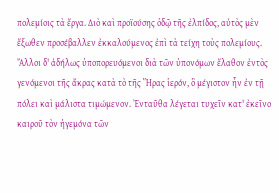πολεμίοις τὰ ἔργα. Διὸ καὶ προϊούσης ὁδῷ τῆς ἐλπίδος, αὐτὸς μὲν ἔξωθεν προσέβαλλεν ἐκκαλούμενος ἐπὶ τὰ τείχη τοὺς πολεμίους. Ἄλλοι δ' ἀδήλως ὑποπορευόμενοι διὰ τῶν ὑπονόμων ἔλαθον ἐντὸς γενόμενοι τῆς ἄκρας κατὰ τὸ τῆς Ἥρας ἱερόν, ὃ μέγιστον ἦν ἐν τῇ πόλει καὶ μάλιστα τιμώμενον. Ἐνταῦθα λέγεται τυχεῖν κατ' ἐκεῖνο καιροῦ τὸν ἡγεμόνα τῶν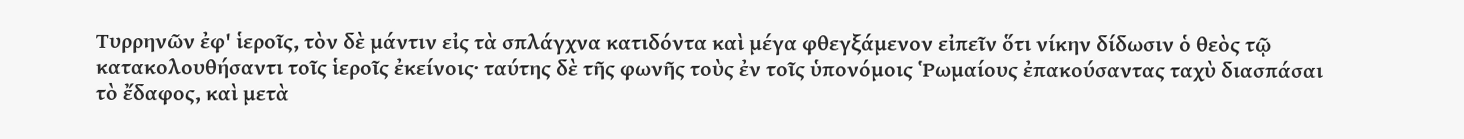Τυρρηνῶν ἐφ' ἱεροῖς, τὸν δὲ μάντιν εἰς τὰ σπλάγχνα κατιδόντα καὶ μέγα φθεγξάμενον εἰπεῖν ὅτι νίκην δίδωσιν ὁ θεὸς τῷ κατακολουθήσαντι τοῖς ἱεροῖς ἐκείνοις· ταύτης δὲ τῆς φωνῆς τοὺς ἐν τοῖς ὑπονόμοις Ῥωμαίους ἐπακούσαντας ταχὺ διασπάσαι τὸ ἔδαφος, καὶ μετὰ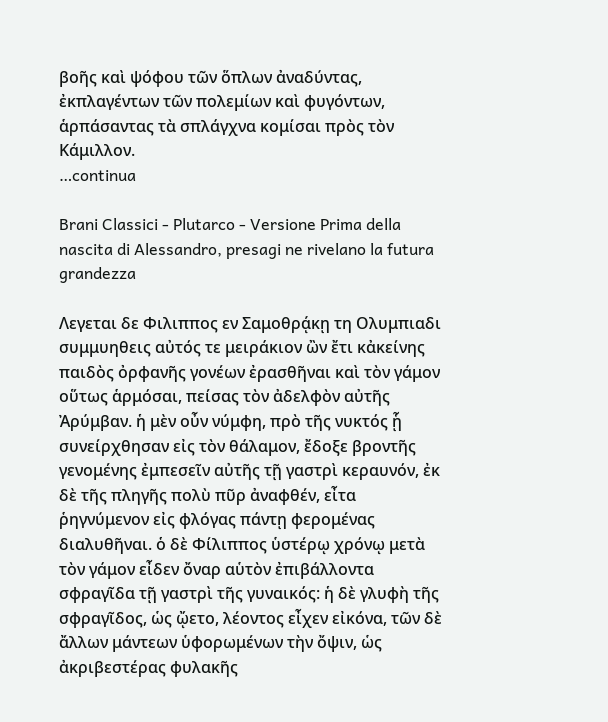βοῆς καὶ ψόφου τῶν ὅπλων ἀναδύντας, ἐκπλαγέντων τῶν πολεμίων καὶ φυγόντων, ἁρπάσαντας τὰ σπλάγχνα κομίσαι πρὸς τὸν Κάμιλλον.
…continua

Brani Classici - Plutarco - Versione Prima della nascita di Alessandro, presagi ne rivelano la futura grandezza

Λεγεται δε Φιλιππος εν Σαμοθρᾴκῃ τη Ολυμπιαδι συμμυηθεις αὐτός τε μειράκιον ὢν ἔτι κἀκείνης παιδὸς ὀρφανῆς γονέων ἐρασθῆναι καὶ τὸν γάμον οὕτως ἁρμόσαι, πείσας τὸν ἀδελφὸν αὐτῆς Ἀρύμβαν. ἡ μὲν οὖν νύμφη, πρὸ τῆς νυκτός ᾗ συνείρχθησαν εἰς τὸν θάλαμον, ἔδοξε βροντῆς γενομένης ἐμπεσεῖν αὐτῆς τῇ γαστρὶ κεραυνόν, ἐκ δὲ τῆς πληγῆς πολὺ πῦρ ἀναφθέν, εἶτα ῥηγνύμενον εἰς φλόγας πάντῃ φερομένας διαλυθῆναι. ὁ δὲ Φίλιππος ὑστέρῳ χρόνῳ μετὰ τὸν γάμον εἶδεν ὄναρ αὑτὸν ἐπιβάλλοντα σφραγῖδα τῇ γαστρὶ τῆς γυναικός: ἡ δὲ γλυφὴ τῆς σφραγῖδος, ὡς ᾤετο, λέοντος εἶχεν εἰκόνα, τῶν δὲ ἄλλων μάντεων ὑφορωμένων τὴν ὄψιν, ὡς ἀκριβεστέρας φυλακῆς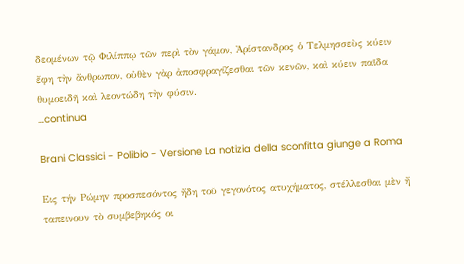δεομένων τῷ Φιλίππῳ τῶν περὶ τὸν γάμον, Ἀρίστανδρος ὁ Τελμησσεὺς κύειν ἔφη τὴν ἄνθρωπον, οὐθὲν γὰρ ἀποσφραγίζεσθαι τῶν κενῶν, καὶ κύειν παῖδα θυμοειδῆ καὶ λεοντώδη τὴν φύσιν.
…continua

Brani Classici - Polibio - Versione La notizia della sconfitta giunge a Roma

Εις τήν Ρώμηv προσπεσόντος ἤδη τοῠ γεγονότος ατυχήματος, στέλλεσθαι μὲν ἤ ταπεινουν τὸ συμβεβηκός οι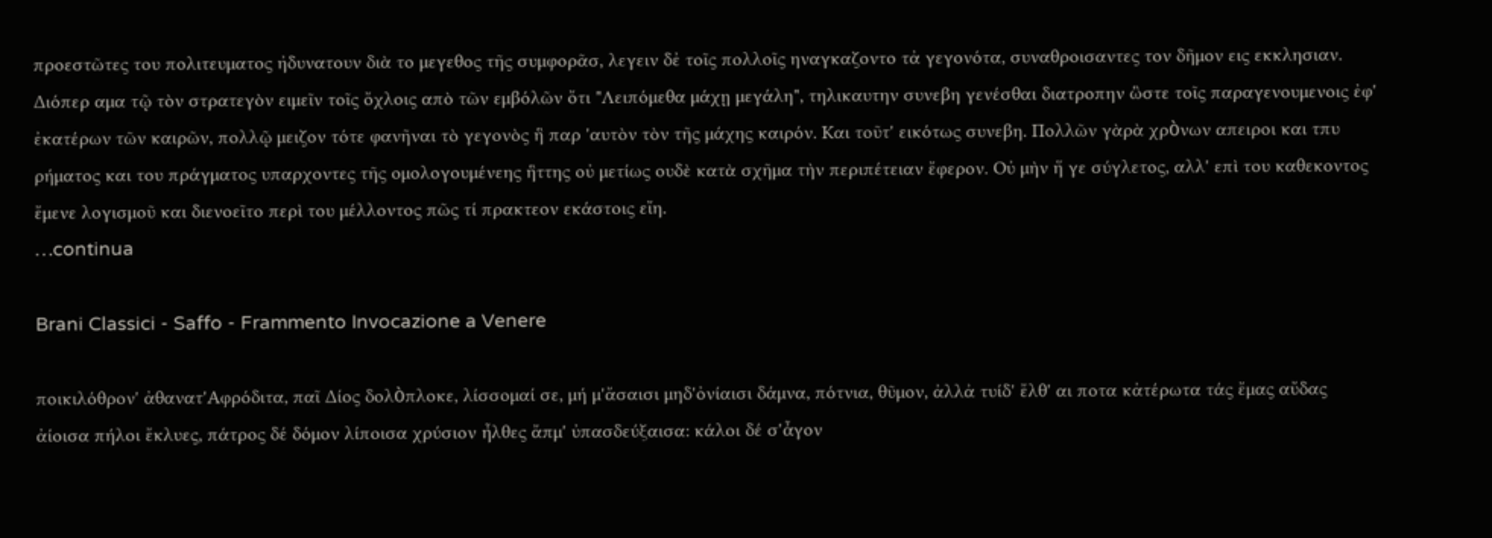προεστῶτες του πολιτευματος ἠδυνατουν διὰ το μεγεθος τῆς συμφορᾶσ, λεγειν δἐ τοῖς πολλοῖς ηναγκαζοντο τἀ γεγονότα, συναθροισαντες τον δῆμον εις εκκλησιαν. Διόπερ αμα τῷ τὸν στρατεγὸν ειμεῖν τοῖς ὄχλοις απὸ τῶν εμβόλῶν ὄτι "Λειπόμεθα μάχῃ μεγάλη", τηλικαυτην συνεβη γενέσθαι διατροπην ὣστε τοῖς παραγενουμενοις ἐφ' ἐκατέρων τῶν καιρῶν, πολλῷ μειζον τότε φανῆναι τὸ γεγονὸς ἣ παρ 'αυτὸν τὸν τῆς μάχης καιρόν. Και τοῦτ' εικότως συνεβη. Πολλῶν γὰρὰ χρòνων απειροι και τπυ ρήματος και του πράγματος υπαρχοντες τῆς ομολογουμένεης ἣττης οὐ μετίως ουδὲ κατὰ σχῆμα τὴν περιπέτειαν ἔφερον. Οὐ μὴν ἥ γε σύγλετος, αλλ' επὶ του καθεκοντος ἔμενε λογισμοῦ και διενοεῖτο περὶ του μέλλοντος πῶς τί πρακτεον εκάστοις εἴη.
…continua

Brani Classici - Saffo - Frammento Invocazione a Venere

ποικιλόθρον' ἀθανατ'Αφρόδιτα, παῖ Δίος δολòπλοκε, λίσσομαί σε, μή μ'ἄσαισι μηδ'ὀνίαισι δάμνα, πότνια, θῦμον, ἀλλἀ τυίδ' ἔλθ' αι ποτα κἀτέρωτα τάς ἔμας αὔδας ἀίοισα πήλοι ἔκλυες, πάτρος δέ δόμον λίποισα χρύσιον ἦλθες ἄπμ' ὐπασδεύξαισα: κάλοι δέ σ'ἆγον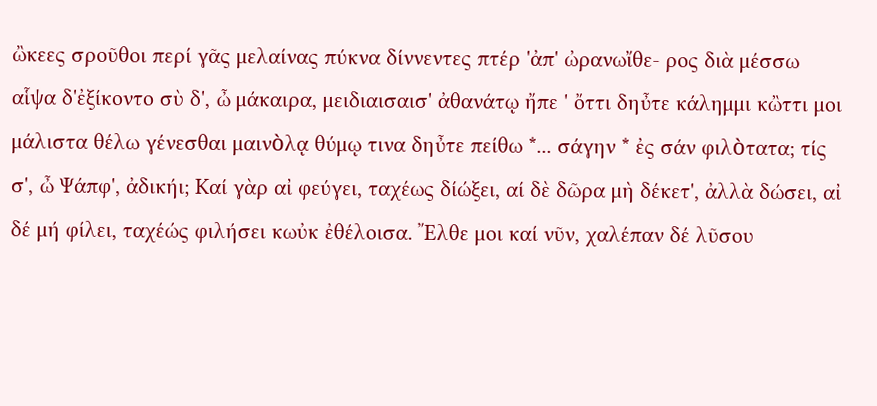ὢκεες σροῦθοι περί γᾶς μελαίνας πύκνα δίννεντες πτέρ 'ἀπ' ὠρανωἴθε- ρος διὰ μέσσω αἷψα δ'ἐξίκοντο σὺ δ', ὦ μάκαιρα, μειδιαισαισ' ἀθανάτῳ ἤπε ' ὄττι δηὖτε κάλημμι κὢττι μοι μάλιστα θέλω γένεσθαι μαινòλᾳ θύμῳ τινα δηὖτε πείθω *... σάγην * ἐς σάν φιλòτατα; τίς σ', ὦ Ψάπφ', ἀδικήι; Καί γὰρ αἰ φεύγει, ταχέως δίώξει, αί δὲ δῶρα μὴ δέκετ', ἀλλὰ δώσει, αἰ δέ μή φίλει, ταχέώς φιλήσει κωὐκ ἐθέλοισα. Ἔλθε μοι καί νῦν, χαλέπαν δέ λῦσου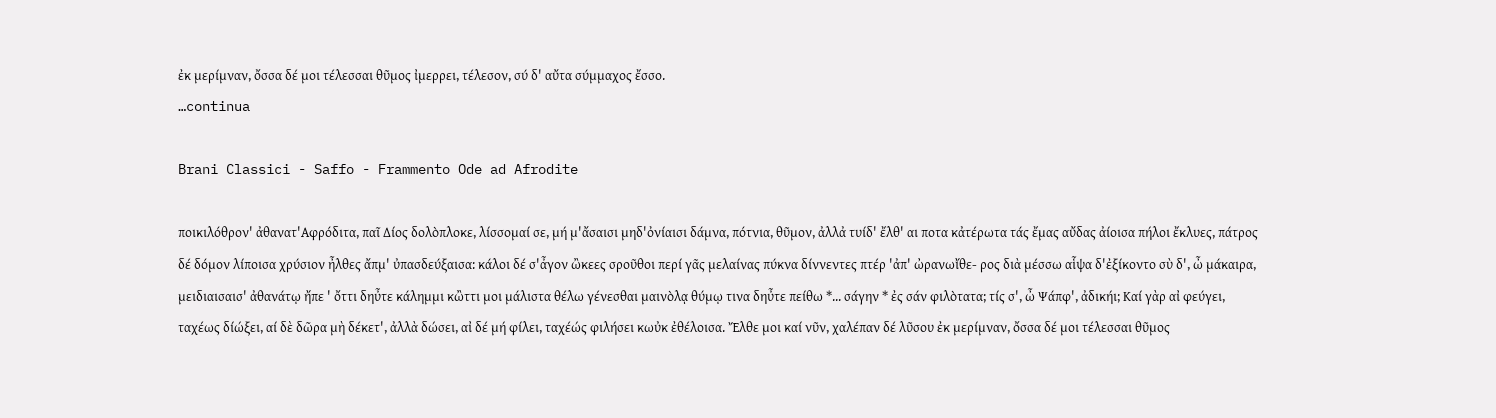ἐκ μερίμναν, ὄσσα δέ μοι τέλεσσαι θῦμος ἰμερρει, τέλεσον, σύ δ' αὔτα σύμμαχος ἔσσο.
…continua

Brani Classici - Saffo - Frammento Ode ad Afrodite

ποικιλόθρον' ἀθανατ'Αφρόδιτα, παῖ Δίος δολòπλοκε, λίσσομαί σε, μή μ'ἄσαισι μηδ'ὀνίαισι δάμνα, πότνια, θῦμον, ἀλλἀ τυίδ' ἔλθ' αι ποτα κἀτέρωτα τάς ἔμας αὔδας ἀίοισα πήλοι ἔκλυες, πάτρος δέ δόμον λίποισα χρύσιον ἦλθες ἄπμ' ὐπασδεύξαισα: κάλοι δέ σ'ἆγον ὢκεες σροῦθοι περί γᾶς μελαίνας πύκνα δίννεντες πτέρ 'ἀπ' ὠρανωἴθε- ρος διὰ μέσσω αἷψα δ'ἐξίκοντο σὺ δ', ὦ μάκαιρα, μειδιαισαισ' ἀθανάτῳ ἤπε ' ὄττι δηὖτε κάλημμι κὢττι μοι μάλιστα θέλω γένεσθαι μαινòλᾳ θύμῳ τινα δηὖτε πείθω *... σάγην * ἐς σάν φιλòτατα; τίς σ', ὦ Ψάπφ', ἀδικήι; Καί γὰρ αἰ φεύγει, ταχέως δίώξει, αί δὲ δῶρα μὴ δέκετ', ἀλλὰ δώσει, αἰ δέ μή φίλει, ταχέώς φιλήσει κωὐκ ἐθέλοισα. Ἔλθε μοι καί νῦν, χαλέπαν δέ λῦσου ἐκ μερίμναν, ὄσσα δέ μοι τέλεσσαι θῦμος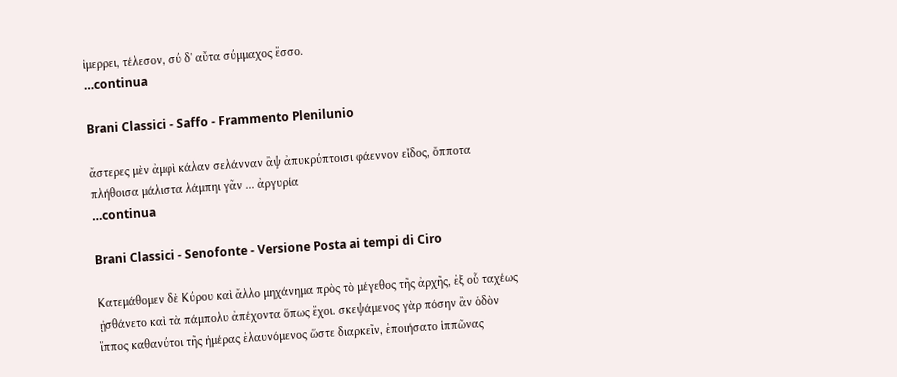ἰμερρει, τέλεσον, σύ δ' αὔτα σύμμαχος ἔσσο.
…continua

Brani Classici - Saffo - Frammento Plenilunio

ἄστερες μὲν ἀμφὶ κάλαν σελάνναν ἂψ ἀπυκρύπτοισι φάεννον εἶδος, ὄπποτα πλήθοισα μάλιστα λάμπηι γᾶν ... ἀργυρία
…continua

Brani Classici - Senofonte - Versione Posta ai tempi di Ciro

Κατεμάθομεν δὲ Κύρου καὶ ἄλλο μηχάνημα πρὸς τὸ μέγεθος τῆς ἀρχῆς, ἐξ οὗ ταχέως ᾐσθάνετο καὶ τὰ πάμπολυ ἀπέχοντα ὅπως ἔχοι. σκεψάμενος γὰρ πόσην ἂν ὁδὸν ἵππος καθανύτοι τῆς ἡμέρας ἐλαυνόμενος ὥστε διαρκεῖν, ἐποιήσατο ἱππῶνας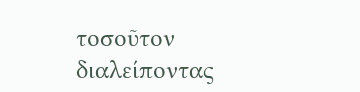τοσοῦτον διαλείποντας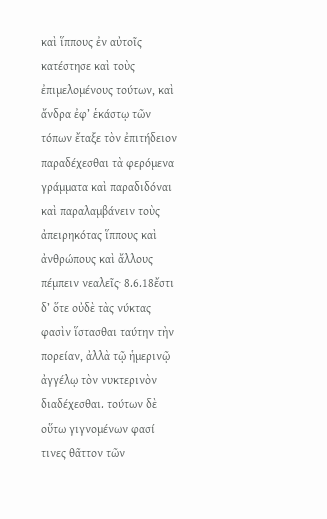καὶ ἵππους ἐν αὐτοῖς κατέστησε καὶ τοὺς ἐπιμελομένους τούτων, καὶ ἄνδρα ἐφ’ ἑκάστῳ τῶν τόπων ἔταξε τὸν ἐπιτήδειον παραδέχεσθαι τὰ φερόμενα γράμματα καὶ παραδιδόναι καὶ παραλαμβάνειν τοὺς ἀπειρηκότας ἵππους καὶ ἀνθρώπους καὶ ἄλλους πέμπειν νεαλεῖς· 8.6.18ἔστι δ’ ὅτε οὐδὲ τὰς νύκτας φασὶν ἵστασθαι ταύτην τὴν πορείαν, ἀλλὰ τῷ ἡμερινῷ ἀγγέλῳ τὸν νυκτερινὸν διαδέχεσθαι. τούτων δὲ οὕτω γιγνομένων φασί τινες θᾶττον τῶν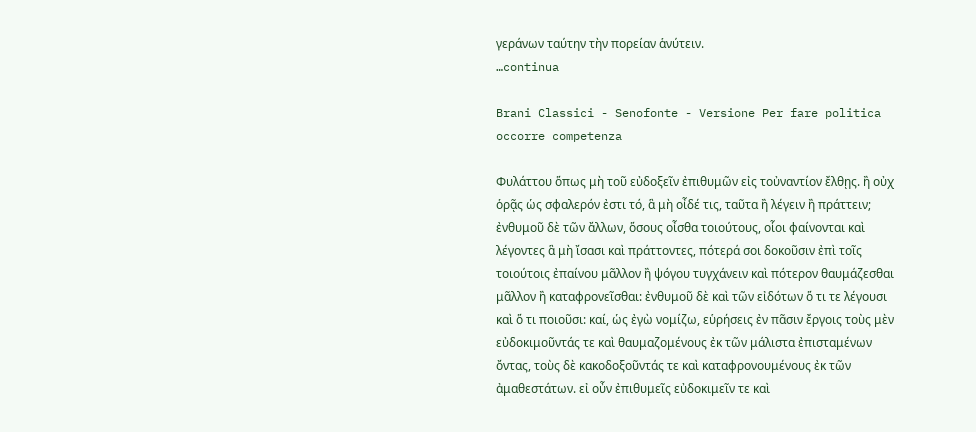γεράνων ταύτην τὴν πορείαν ἁνύτειν.
…continua

Brani Classici - Senofonte - Versione Per fare politica occorre competenza

Φυλάττου ὅπως μὴ τοῦ εὐδοξεῖν ἐπιθυμῶν εἰς τοὐναντίον ἔλθῃς. ἢ οὐχ ὁρᾷς ὡς σφαλερόν ἐστι τό, ἃ μὴ οἶδέ τις, ταῦτα ἢ λέγειν ἢ πράττειν; ἐνθυμοῦ δὲ τῶν ἄλλων, ὅσους οἶσθα τοιούτους, οἷοι φαίνονται καὶ λέγοντες ἃ μὴ ἴσασι καὶ πράττοντες, πότερά σοι δοκοῦσιν ἐπὶ τοῖς τοιούτοις ἐπαίνου μᾶλλον ἢ ψόγου τυγχάνειν καὶ πότερον θαυμάζεσθαι μᾶλλον ἢ καταφρονεῖσθαι: ἐνθυμοῦ δὲ καὶ τῶν εἰδότων ὅ τι τε λέγουσι καὶ ὅ τι ποιοῦσι: καί, ὡς ἐγὼ νομίζω, εὑρήσεις ἐν πᾶσιν ἔργοις τοὺς μὲν εὐδοκιμοῦντάς τε καὶ θαυμαζομένους ἐκ τῶν μάλιστα ἐπισταμένων ὄντας, τοὺς δὲ κακοδοξοῦντάς τε καὶ καταφρονουμένους ἐκ τῶν ἀμαθεστάτων. εἰ οὖν ἐπιθυμεῖς εὐδοκιμεῖν τε καὶ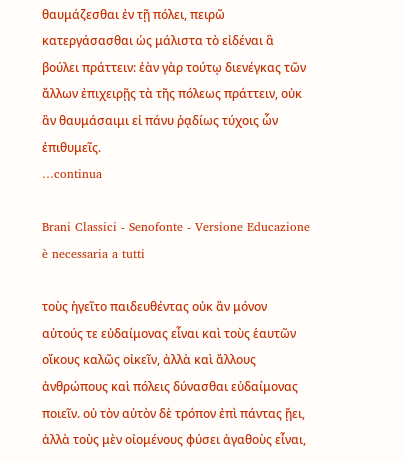θαυμάζεσθαι ἐν τῇ πόλει, πειρῶ κατεργάσασθαι ὡς μάλιστα τὸ εἰδέναι ἃ βούλει πράττειν: ἐὰν γὰρ τούτῳ διενέγκας τῶν ἄλλων ἐπιχειρῇς τὰ τῆς πόλεως πράττειν, οὐκ ἂν θαυμάσαιμι εἰ πάνυ ῥᾳδίως τύχοις ὧν ἐπιθυμεῖς.
…continua

Brani Classici - Senofonte - Versione Educazione è necessaria a tutti

τοὺς ἡγεῖτο παιδευθέντας οὐκ ἂν μόνον αὐτούς τε εὐδαίμονας εἶναι καὶ τοὺς ἑαυτῶν οἴκους καλῶς οἰκεῖν, ἀλλὰ καὶ ἄλλους ἀνθρώπους καὶ πόλεις δύνασθαι εὐδαίμονας ποιεῖν. οὐ τὸν αὐτὸν δὲ τρόπον ἐπὶ πάντας ᾔει, ἀλλὰ τοὺς μὲν οἰομένους φύσει ἀγαθοὺς εἶναι,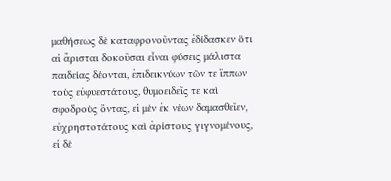μαθήσεως δὲ καταφρονοῦντας ἐδίδασκεν ὅτι αἱ ἄρισται δοκοῦσαι εἶναι φύσεις μάλιστα παιδείας δέονται, ἐπιδεικνύων τῶν τε ἵππων τοὺς εὐφυεστάτους, θυμοειδεῖς τε καὶ σφοδροὺς ὄντας, εἰ μὲν ἐκ νέων δαμασθεῖεν, εὐχρηστοτάτους καὶ ἀρίστους γιγνομένους, εἰ δὲ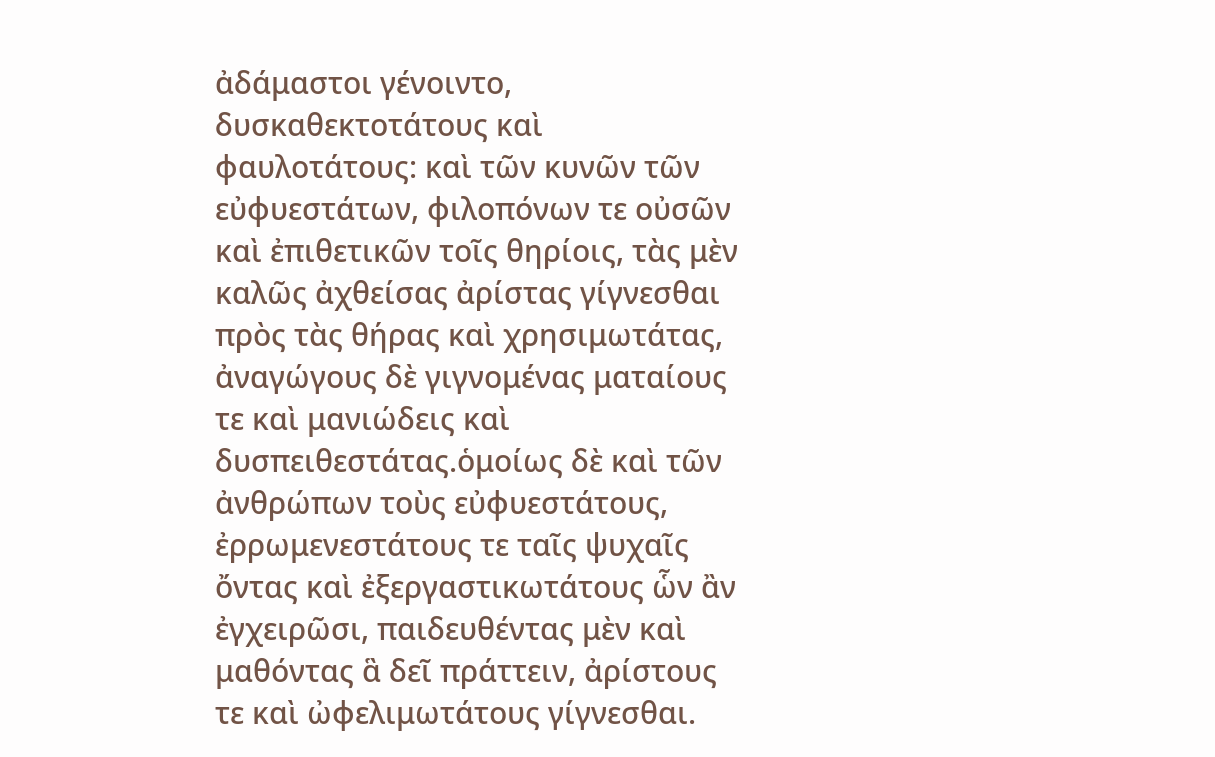ἀδάμαστοι γένοιντο, δυσκαθεκτοτάτους καὶ φαυλοτάτους: καὶ τῶν κυνῶν τῶν εὐφυεστάτων, φιλοπόνων τε οὐσῶν καὶ ἐπιθετικῶν τοῖς θηρίοις, τὰς μὲν καλῶς ἀχθείσας ἀρίστας γίγνεσθαι πρὸς τὰς θήρας καὶ χρησιμωτάτας, ἀναγώγους δὲ γιγνομένας ματαίους τε καὶ μανιώδεις καὶ δυσπειθεστάτας.ὁμοίως δὲ καὶ τῶν ἀνθρώπων τοὺς εὐφυεστάτους, ἐρρωμενεστάτους τε ταῖς ψυχαῖς ὄντας καὶ ἐξεργαστικωτάτους ὧν ἂν ἐγχειρῶσι, παιδευθέντας μὲν καὶ μαθόντας ἃ δεῖ πράττειν, ἀρίστους τε καὶ ὠφελιμωτάτους γίγνεσθαι.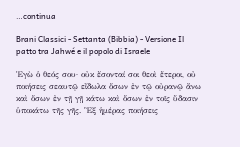…continua

Brani Classici - Settanta (Bibbia) - Versione Il patto tra Jahwé e il popolo di Israele

Ἑγὼ ὁ θεός σου· οὐκ ἔσονταί σοι θεοὶ ἕτεροι, οὐ ποιήσεις σεαυτῷ εἴδωλα ὅσων ἐν τῷ οὐρανῷ ἄνω καὶ ὅσων ἐν τῇ γῇ κάτω καὶ ὅσων ἐν τοῖς ὕδασιν ὑποκάτω τῆς γῆς. Ἓξ ἡμέρας ποιήσεις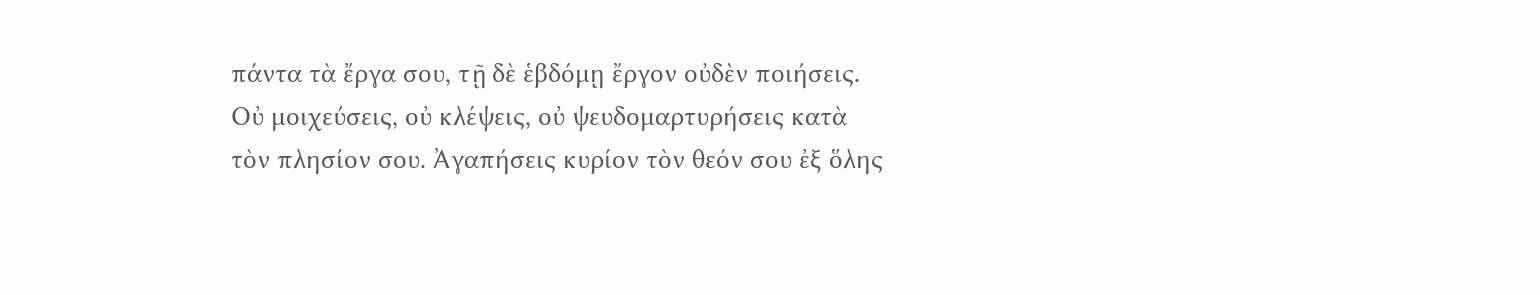πάντα τὰ ἔργα σου, τῇ δὲ ἑβδόμῃ ἔργον οὐδὲν ποιήσεις. Οὐ μοιχεύσεις, οὐ κλέψεις, οὐ ψευδομαρτυρήσεις κατὰ τὸν πλησίον σου. Ἀγαπήσεις κυρίον τὸν θεόν σου ἐξ ὅλης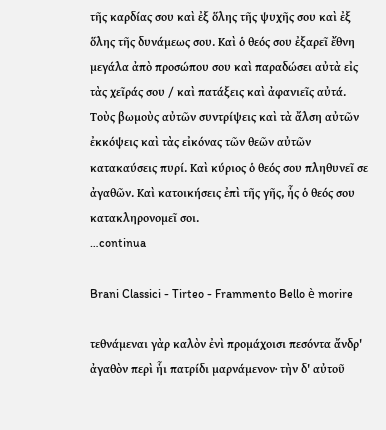τῆς καρδίας σου καὶ ἐξ ὅλης τῆς ψυχῆς σου καὶ ἐξ ὅλης τῆς δυνάμεως σου. Καὶ ὁ θεός σου ἐξαρεῖ ἔθνη μεγάλα ἀπὸ προσώπου σου καὶ παραδώσει αὐτὰ εἰς τὰς χεῖράς σου / καὶ πατάξεις καὶ ἀφανιεῖς αὐτά. Τοὺς βωμοὺς αὐτῶν συντρίψεις καὶ τὰ ἄλση αὐτῶν ἐκκόψεις καὶ τὰς εἰκόνας τῶν θεῶν αὐτῶν κατακαύσεις πυρί. Καὶ κύριος ὁ θεός σου πληθυνεῖ σε ἀγαθῶν. Καὶ κατοικήσεις ἐπὶ τῆς γῆς, ἧς ὁ θεός σου κατακληρονομεῖ σοι.
…continua

Brani Classici - Tirteo - Frammento Bello è morire

τεθνάμεναι γὰρ καλὸν ἐνὶ προμάχοισι πεσόντα ἄνδρ' ἀγαθὸν περὶ ἧι πατρίδι μαρνάμενον· τὴν δ' αὐτοῦ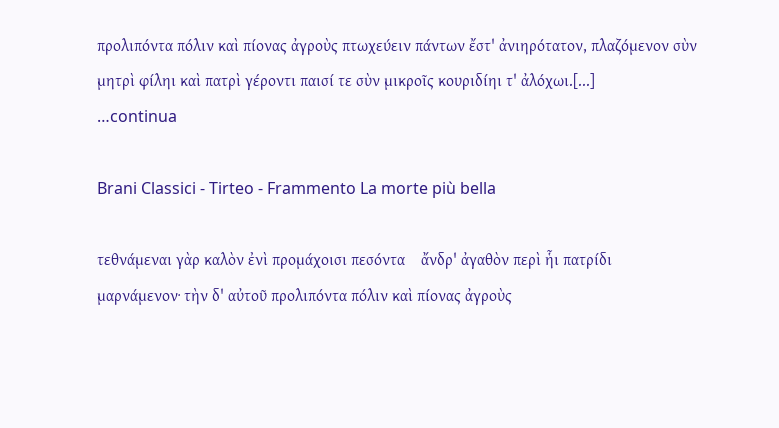προλιπόντα πόλιν καὶ πίονας ἀγροὺς πτωχεύειν πάντων ἔστ' ἀνιηρότατον, πλαζόμενον σὺν μητρὶ φίληι καὶ πατρὶ γέροντι παισί τε σὺν μικροῖς κουριδίηι τ' ἀλόχωι.[...]
…continua

Brani Classici - Tirteo - Frammento La morte più bella

τεθνάμεναι γὰρ καλὸν ἐνὶ προμάχοισι πεσόντα    ἄνδρ' ἀγαθὸν περὶ ἧι πατρίδι μαρνάμενον· τὴν δ' αὐτοῦ προλιπόντα πόλιν καὶ πίονας ἀγροὺς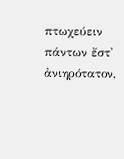πτωχεύειν πάντων ἔστ' ἀνιηρότατον,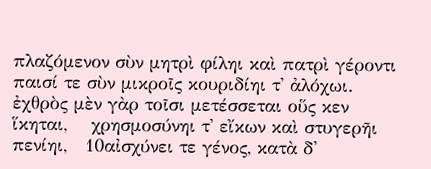πλαζόμενον σὺν μητρὶ φίληι καὶ πατρὶ γέροντι    παισί τε σὺν μικροῖς κουριδίηι τ' ἀλόχωι. ἐχθρὸς μὲν γὰρ τοῖσι μετέσσεται οὕς κεν ἵκηται,    χρησμοσύνηι τ' εἴκων καὶ στυγερῆι πενίηι,   10αἰσχύνει τε γένος, κατὰ δ'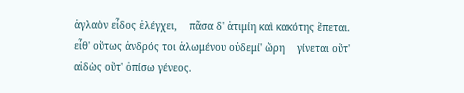ἀγλαὸν εἶδος ἐλέγχει,    πᾶσα δ' ἀτιμίη καὶ κακότης ἕπεται. εἶθ' οὕτως ἀνδρός τοι ἀλωμένου οὐδεμί' ὤρη    γίνεται οὔτ' αἰδὼς οὔτ' ὀπίσω γένεος.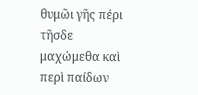θυμῶι γῆς πέρι τῆσδε μαχώμεθα καὶ περὶ παίδων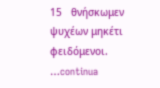15   θνήσκωμεν ψυχέων μηκέτι φειδόμενοι.
…continua